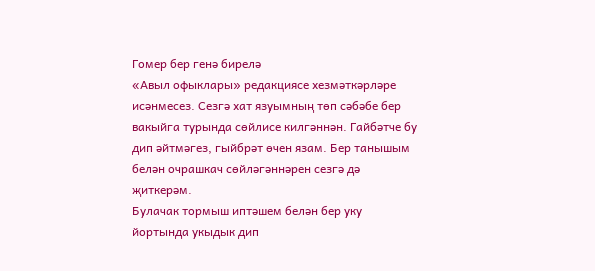Гомер бер генә бирелә
«Авыл офыклары» редакциясе хезмәткәрләре исәнмесез. Сезгә хат язуымның төп сәбәбе бер вакыйга турында сөйлисе килгәннән. Гайбәтче бу дип әйтмәгез, гыйбрәт өчен язам. Бер танышым белән очрашкач сөйләгәннәрен сезгә дә җиткерәм.
Булачак тормыш иптәшем белән бер уку йортында укыдык дип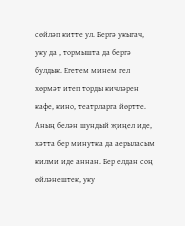сөйләп китте ул. Бергә укыгач, уку да , тормышта да бергә булдык. Егетем минем гел хөрмәт итеп торды кичләрен кафе, кино, театрларга йөртте. Аның белән шундый җиңел иде, хәтта бер минутка да аерыласым килми иде аннан. Бер елдан соң өйләнештек, уку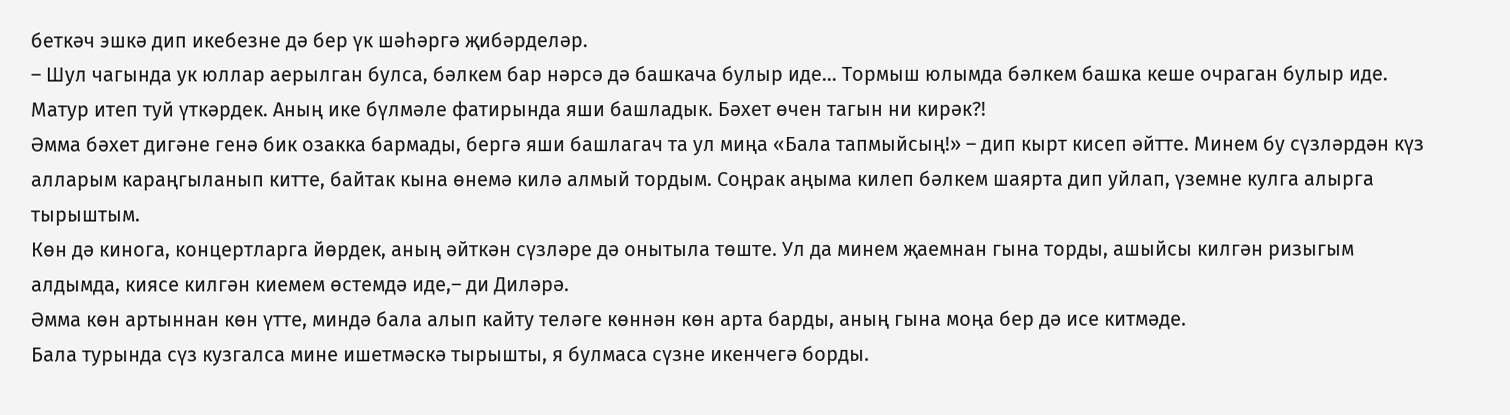беткәч эшкә дип икебезне дә бер үк шәһәргә җибәрделәр.
– Шул чагында ук юллар аерылган булса, бәлкем бар нәрсә дә башкача булыр иде... Тормыш юлымда бәлкем башка кеше очраган булыр иде. Матур итеп туй үткәрдек. Аның ике бүлмәле фатирында яши башладык. Бәхет өчен тагын ни кирәк?!
Әмма бәхет дигәне генә бик озакка бармады, бергә яши башлагач та ул миңа «Бала тапмыйсың!» – дип кырт кисеп әйтте. Минем бу сүзләрдән күз алларым караңгыланып китте, байтак кына өнемә килә алмый тордым. Соңрак аңыма килеп бәлкем шаярта дип уйлап, үземне кулга алырга тырыштым.
Көн дә кинога, концертларга йөрдек, аның әйткән сүзләре дә онытыла төште. Ул да минем җаемнан гына торды, ашыйсы килгән ризыгым алдымда, киясе килгән киемем өстемдә иде,– ди Диләрә.
Әмма көн артыннан көн үтте, миндә бала алып кайту теләге көннән көн арта барды, аның гына моңа бер дә исе китмәде.
Бала турында сүз кузгалса мине ишетмәскә тырышты, я булмаса сүзне икенчегә борды.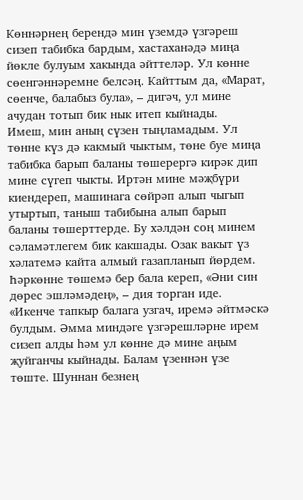Көннәрнең берендә мин үземдә үзгәреш сизеп табибка бардым, хастаханәдә миңа йөкле булуым хакында әйттеләр. Ул көнне сөенгәннәремне белсәң. Кайттым да, «Марат, сөенче, балабыз була», – дигәч, ул мине ачудан тотып бик нык итеп кыйнады.
Имеш, мин аның сүзен тыңламадым. Ул төнне күз дә какмый чыктым, төне буе миңа табибка барып баланы төшерергә кирәк дип мине сүгеп чыкты. Иртән мине мәҗбүри киендереп, машинага сөйрәп алып чыгып утыртып, таныш табибына алып барып баланы төшерттерде. Бу хәлдән соң минем сәламәтлегем бик какшады. Озак вакыт үз хәлатемә кайта алмый газапланып йөрдем. Һәркөнне төшемә бер бала кереп, «Әни син дөрес эшләмәдең», – дия торган иде.
«Икенче тапкыр балага узгач, иремә әйтмәскә булдым. Әмма миндәге үзгәрешләрне ирем сизеп алды һәм ул көнне дә мине аңым җуйганчы кыйнады. Балам үзеннән үзе төште. Шуннан безнең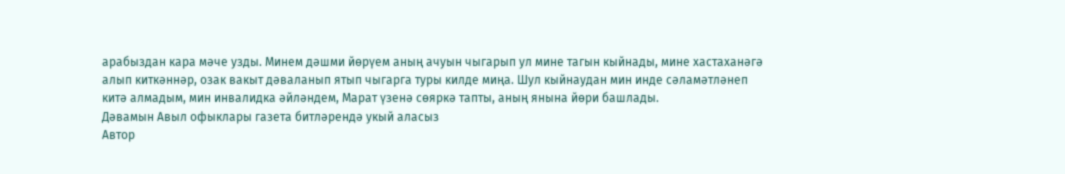арабыздан кара мәче узды. Минем дәшми йөрүем аның ачуын чыгарып ул мине тагын кыйнады, мине хастаханәгә алып киткәннәр, озак вакыт дәваланып ятып чыгарга туры килде миңа. Шул кыйнаудан мин инде сәламәтләнеп китә алмадым, мин инвалидка әйләндем, Марат үзенә сөяркә тапты, аның янына йөри башлады.
Дәвамын Авыл офыклары газета битләрендә укый аласыз
Автор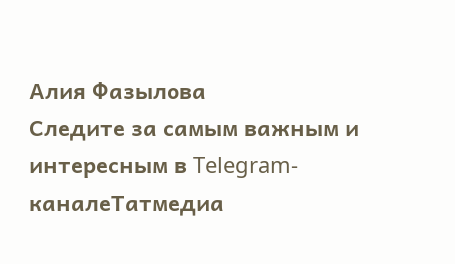Алия Фазылова
Следите за самым важным и интересным в Telegram-каналеТатмедиа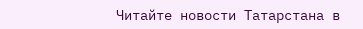Читайте новости Татарстана в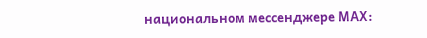национальном мессенджере MАХ: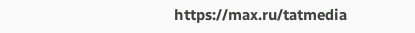https://max.ru/tatmedia